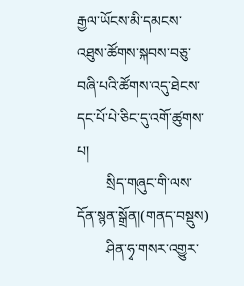རྒྱལ་ཡོངས་མི་དམངས་འཐུས་ཚོགས་སྐབས་བཅུ་བཞི་པའི་ཚོགས་འདུ་ཐེངས་དང་པོ་པེ་ཅིང་དུ་འགོ་ཚུགས་པ།
        སྲིད་གཞུང་གི་ལས་དོན་སྙན་སྒྲོན།(གནད་བསྡུས)
        ཤིན་ཧྭ་གསར་འགྱུར་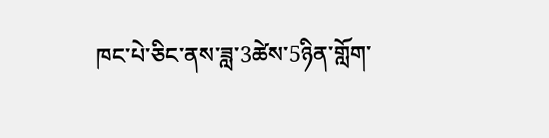ཁང་པེ་ཅིང་ནས་ཟླ་3ཚེས་5ཉིན་གློག་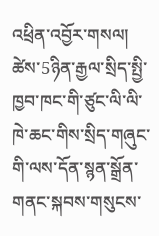འཕྲིན་འབྱོར་གསལ། ཚེས་5ཉིན་རྒྱལ་སྲིད་སྤྱི་ཁྱབ་ཁང་གི་ཙུང་ལི་ལི་ཁེ་ཆང་གིས་སྲིད་གཞུང་གི་ལས་དོན་སྙན་སྒྲོན་གནང་སྐབས་གསུངས་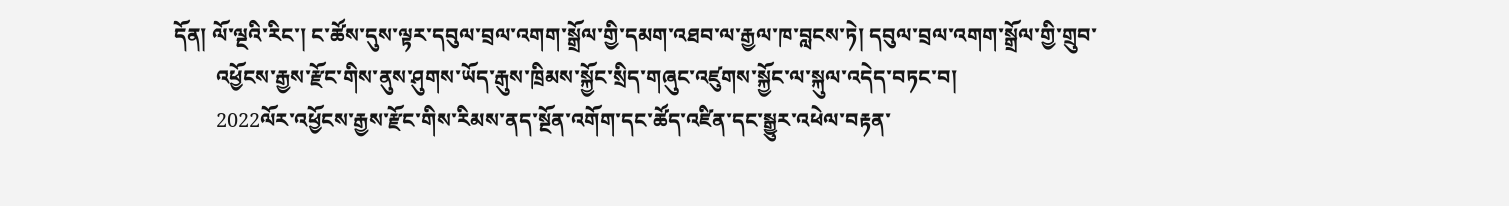དོན། ལོ་ལྔའི་རིང་། ང་ཚོས་དུས་ལྟར་དབུལ་བྲལ་འགག་སྒྲོལ་གྱི་དམག་འཐབ་ལ་རྒྱལ་ཁ་བླངས་ཏེ། དབུལ་བྲལ་འགག་སྒྲོལ་གྱི་གྲུབ་
        འཕྱོངས་རྒྱས་རྫོང་གིས་ནུས་ཤུགས་ཡོད་རྒུས་ཁྲིམས་སྐྱོང་སྲིད་གཞུང་འཛུགས་སྐྱོང་ལ་སྐུལ་འདེད་བཏང་བ།
        2022ལོར་འཕྱོངས་རྒྱས་རྫོང་གིས་རིམས་ནད་སྔོན་འགོག་དང་ཚོད་འཛིན་དང་སྒྱུར་འཕེལ་བརྟན་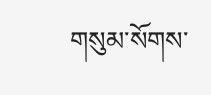གསུམ་སོགས་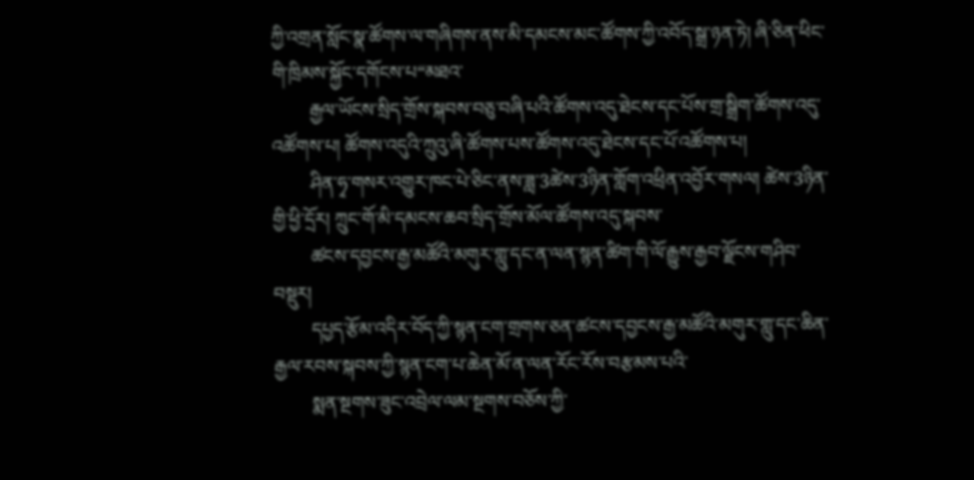ཀྱི་འགྲན་སློང་སྣ་ཚོགས་ལ་གཞིགས་ནས་མི་དམངས་མང་ཚོགས་ཀྱི་འབོད་སྒྲ་ཉན་ཏེ། ཞི་ཅིན་ཕིང་གི་ཁྲིམས་སྐྱོང་དགོངས་པ“མཐའ་
        རྒྱལ་ཡོངས་སྲིད་གྲོས་སྐབས་བཅུ་བཞི་པའི་ཚོགས་འདུ་ཐེངས་དང་པོས་གྲ་སྒྲིག་ཚོགས་འདུ་འཚོགས་པ། ཚོགས་འདུའི་ཀྲུའུ་ཞི་ཚོགས་པས་ཚོགས་འདུ་ཐེངས་དང་པོ་འཚོགས་པ།
        ཤིན་ཧྭ་གསར་འགྱུར་ཁང་པེ་ཅིང་ནས་ཟླ་3ཚེས་3ཉིན་གློག་འཕྲིན་འབྱོར་གསལ། ཚེས་3ཉིན་གྱི་ཕྱི་དྲོར། ཀྲུང་གོ་མི་དམངས་ཆབ་སྲིད་གྲོས་མོལ་ཚོགས་འདུ་སྐབས་
        ཚངས་དབྱངས་རྒྱ་མཚོའི་མགུར་གླུ་དང་ན་ལན་སྙན་ཚིག་གི་ལོ་རྒྱུས་རྒྱབ་ལྗོངས་གཤིབ་བསྡུར།
        དཔྱད་རྩོམ་འདིར་བོད་ཀྱི་སྙན་ངག་གྲགས་ཅན་ཚངས་དབྱངས་རྒྱ་མཚོའི་མགུར་གླུ་དང་ཆིན་རྒྱལ་རབས་སྐབས་ཀྱི་སྙན་ངག་པ་ཆེན་མོ་ན་ལན་རོང་རོས་བརྩམས་པའི་
        སྨན་སྔགས་ཟུང་འབྲེལ་ལམ་སྔགས་བཅོས་ཀྱི་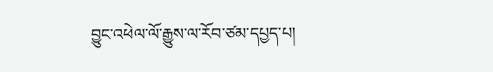བྱུང་འཕེལ་ལོ་རྒྱུས་ལ་རོབ་ཙམ་དཔྱད་པ།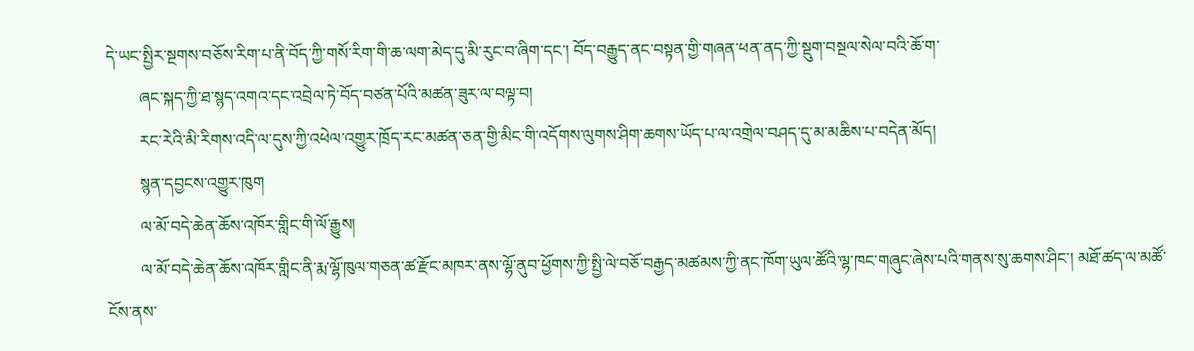དེ་ཡང་སྤྱིར་སྔགས་བཅོས་རིག་པ་ནི་བོད་ཀྱི་གསོ་རིག་གི་ཆ་ལག་མེད་དུ་མི་རུང་བ་ཞིག་དང་། བོད་བརྒྱུད་ནང་བསྟན་གྱི་གཞན་ཕན་ནད་ཀྱི་སྡུག་བསྔལ་སེལ་བའི་ཆོ་ག་
        ཞང་སྐད་ཀྱི་ཐ་སྙད་འགའ་དང་འབྲེལ་ཏེ་བོད་བཙན་པོའི་མཚན་ཟུར་ལ་བལྟ་བ།
        རང་རེའི་མི་རིགས་འདི་ལ་དུས་ཀྱི་འཕེལ་འགྱུར་ཁྲོད་རང་མཚན་ཅན་གྱི་མིང་གི་འདོགས་ལུགས་ཤིག་ཆགས་ཡོད་པ་ལ་འགྲེལ་བཤད་དུ་མ་མཆིས་པ་བདེན་མོད།
        སྙན་དབྱངས་འགྱུར་ཁུག
        ལ་མོ་བདེ་ཆེན་ཆོས་འཁོར་གླིང་གི་ལོ་རྒྱུས།
        ལ་མོ་བདེ་ཆེན་ཆོས་འཁོར་གླིང་ནི་རྨ་ལྷོ་ཁུལ་གཅན་ཚ་རྫོང་མཁར་ནས་ལྷོ་ནུབ་ཕྱོགས་ཀྱི་སྤྱི་ལེ་བཅོ་བརྒྱད་མཚམས་ཀྱི་ནང་ཁོག་ཡུལ་ཚོའི་ལྷ་ཁང་གཞུང་ཞེས་པའི་གནས་སུ་ཆགས་ཤིང་། མཐོ་ཚད་ལ་མཚོ་ངོས་ནས་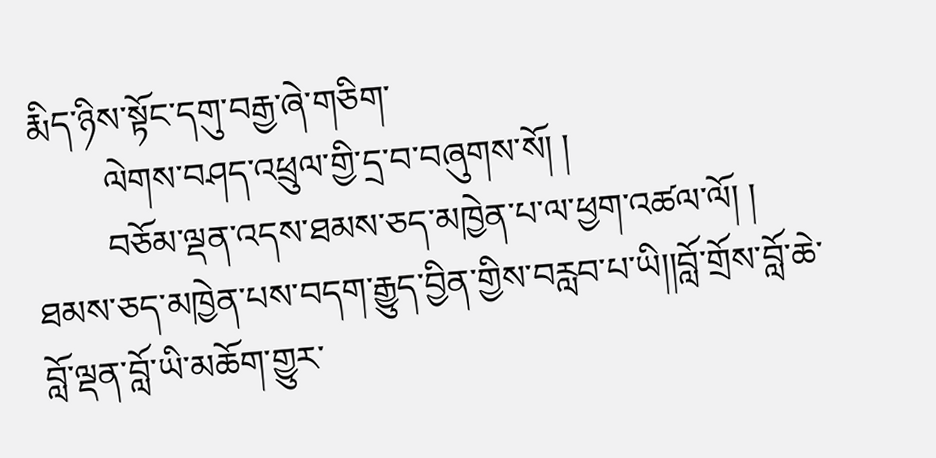རྨིད་ཉིས་སྟོང་དགུ་བརྒྱ་ཞེ་གཅིག་
        ལེགས་བཤད་འཕྲུལ་གྱི་དྲ་བ་བཞུགས་སོ། །
        བཅོམ་ལྡན་འདས་ཐམས་ཅད་མཁྱེན་པ་ལ་ཕྱག་འཚལ་ལོ། ། ཐམས་ཅད་མཁྱེན་པས་བདག་རྒྱུད་བྱིན་གྱིས་བརླབ་པ་ཡི།།བློ་གྲོས་བློ་ཆེ་བློ་ལྡན་བློ་ཡི་མཆོག་གྱུར་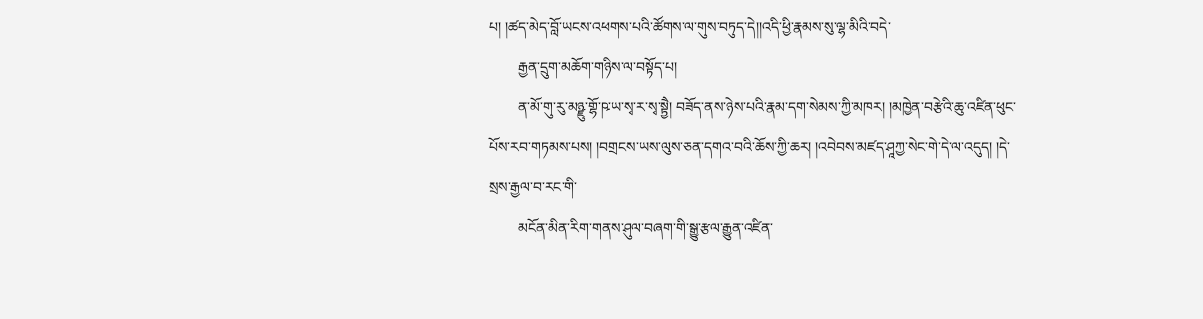པ། །ཚད་མེད་བློ་ཡངས་འཕགས་པའི་ཚོགས་ལ་གུས་བཏུད་དེ།།འདི་ཕྱི་རྣམས་སུ་ལྷ་མིའི་བདེ་
        རྒྱན་དྲུག་མཆོག་གཉིས་ལ་བསྟོད་པ།
        ན་མོ་གུ་རུ་མཉྫུ་གྷོ་ཥ་ཡ་སྭ་ར་སྭ་སྟྱཻ། བཟོད་ནས་ཉེས་པའི་རྣམ་དག་སེམས་ཀྱི་མཁར། །མཁྱེན་བརྩེའི་ཆུ་འཛིན་ཕུང་པོས་རབ་གཏམས་པས། །བགྲངས་ཡས་ལུས་ཅན་དགའ་བའི་ཆོས་ཀྱི་ཆར། །འབེབས་མཛད་ཤཱཀྱ་སེང་གེ་དེ་ལ་འདུད། །དེ་སྲས་རྒྱལ་བ་རང་གི་
        མངོན་མིན་རིག་གནས་ཤུལ་བཞག་གི་སྒྱུ་རྩལ་རྒྱུན་འཛིན་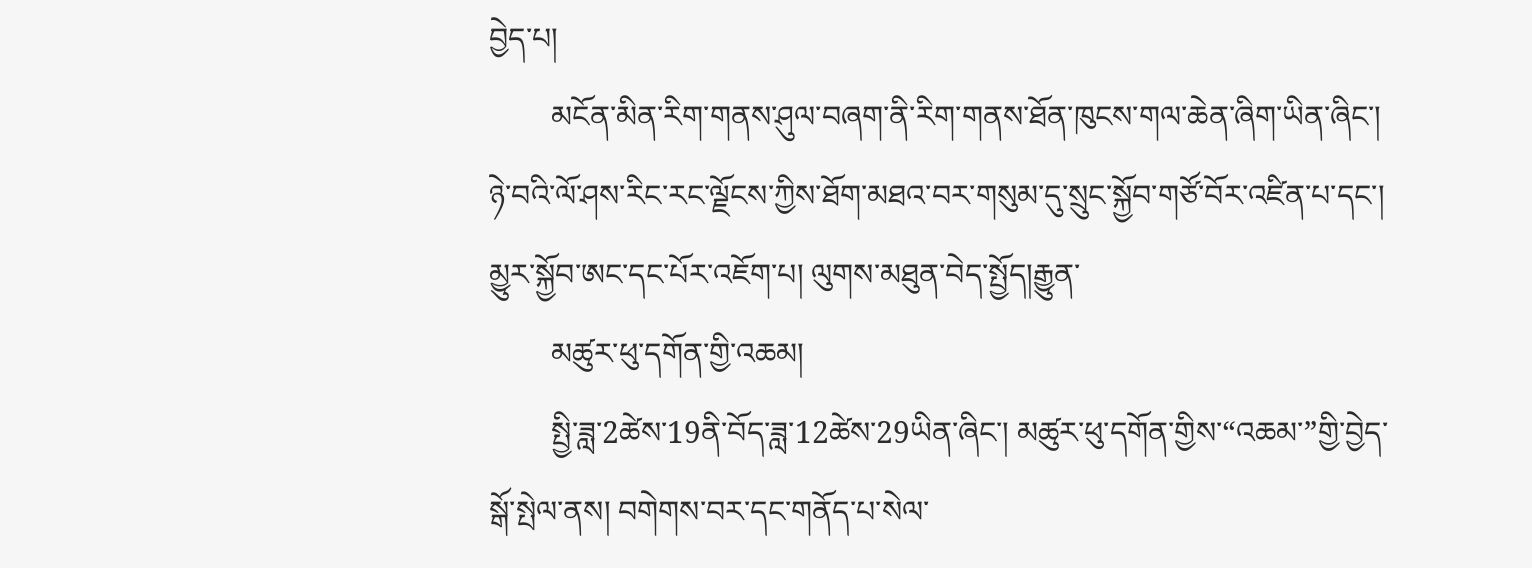བྱེད་པ།
        མངོན་མིན་རིག་གནས་ཤུལ་བཞག་ནི་རིག་གནས་ཐོན་ཁུངས་གལ་ཆེན་ཞིག་ཡིན་ཞིང་། ཉེ་བའི་ལོ་ཤས་རིང་རང་ལྗོངས་ཀྱིས་ཐོག་མཐའ་བར་གསུམ་དུ་སྲུང་སྐྱོབ་གཙོ་བོར་འཛིན་པ་དང་། མྱུར་སྐྱོབ་ཨང་དང་པོར་འཇོག་པ། ལུགས་མཐུན་བེད་སྤྱོད།རྒྱུན་
        མཚུར་ཕུ་དགོན་གྱི་འཆམ།
        སྤྱི་ཟླ་2ཚེས་19ནི་བོད་ཟླ་12ཚེས་29ཡིན་ཞིང་། མཚུར་ཕུ་དགོན་གྱིས་“འཆམ་”གྱི་བྱེད་སྒོ་སྤེལ་ནས། བགེགས་བར་དང་གནོད་པ་སེལ་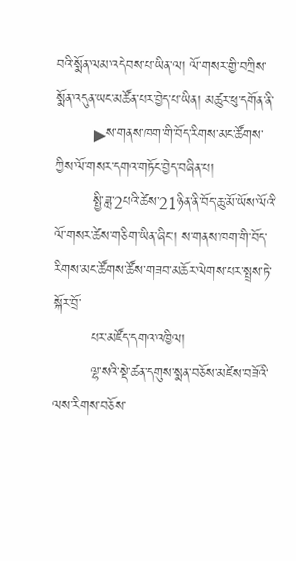བའི་སྨོན་ལམ་འདེབས་པ་ཡིན་ལ། ལོ་གསར་གྱི་བཀྲིས་སྨོན་འདུན་ཡང་མཚོན་པར་བྱེད་པ་ཡིན། མཚུར་ཕུ་དགོན་ནི་
        ▶ས་གནས་ཁག་གི་བོད་རིགས་མང་ཚོགས་ཀྱིས་ལོ་གསར་དགའ་གཏོང་བྱེད་བཞིན་པ།
        སྤྱི་ཟླ་2པའི་ཚེས་21ཉིན་ནི་བོད་ཆུ་མོ་ཡོས་ལོའི་ལོ་གསར་ཚེས་གཅིག་ཡིན་ཞིང་། ས་གནས་ཁག་གི་བོད་རིགས་མང་ཚོགས་ཚོས་གཟབ་མཆོར་ལེགས་པར་སྤྲས་ཏེ་སྐོར་བྲོ་
        པར་མཛོད་དགའ་འཁྱིལ།
        ལྷ་སའི་སྡེ་ཚན་དགུས་སྨན་བཅོས་མཛེས་བཟོའི་ལས་རིགས་བཅོས་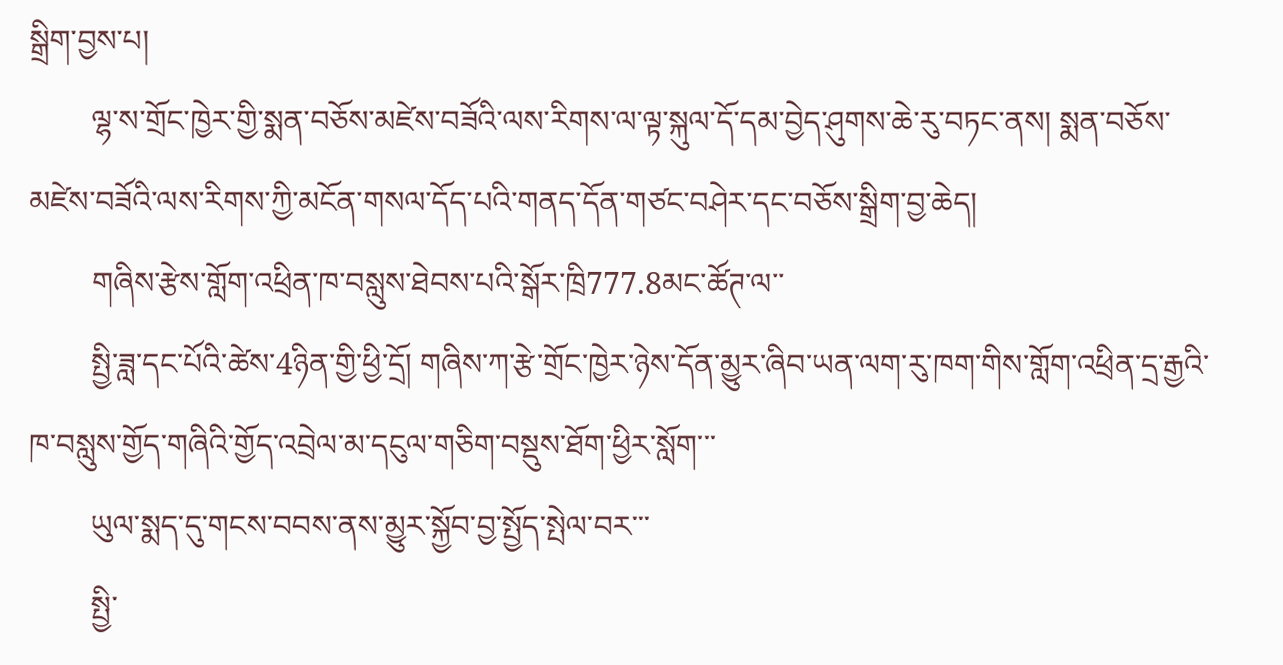སྒྲིག་བྱས་པ།
        ལྷ་ས་གྲོང་ཁྱེར་གྱི་སྨན་བཅོས་མཛེས་བཟོའི་ལས་རིགས་ལ་ལྟ་སྐུལ་དོ་དམ་བྱེད་ཤུགས་ཆེ་རུ་བཏང་ནས། སྨན་བཅོས་མཛེས་བཟོའི་ལས་རིགས་ཀྱི་མངོན་གསལ་དོད་པའི་གནད་དོན་གཙང་བཤེར་དང་བཅོས་སྒྲིག་བྱ་ཆེད།
        གཞིས་རྩེས་གློག་འཕྲིན་ཁ་བསླུས་ཐེབས་པའི་སྒོར་ཁྲི777.8མང་ཚོཊ་ལ་་
        སྤྱི་ཟླ་དང་པོའི་ཚེས་4ཉིན་གྱི་ཕྱི་དྲོ། གཞིས་ཀ་རྩེ་གྲོང་ཁྱེར་ཉེས་དོན་མྱུར་ཞིབ་ཡན་ལག་རུ་ཁག་གིས་གློག་འཕྲིན་དྲ་རྒྱའི་ཁ་བསླུས་གྱོད་གཞིའི་གྱོད་འབྲེལ་མ་དངུལ་གཅིག་བསྡུས་ཐོག་ཕྱིར་སློག་་་
        ཡུལ་སྨད་དུ་གངས་བབས་ནས་མྱུར་སྐྱོབ་བྱ་སྤྱོད་སྤེལ་བར་་་
        སྤྱི་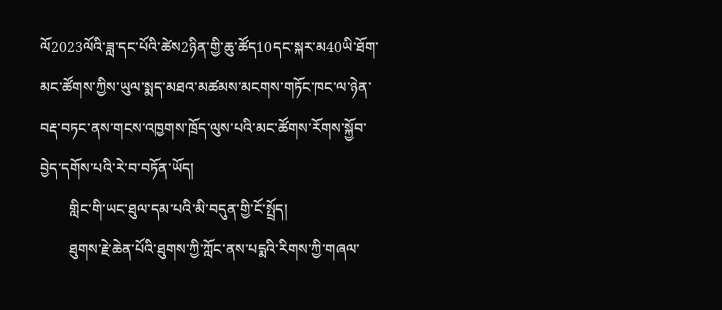ལོ2023ལོའི་ཟླ་དང་པོའི་ཚེས2ཉིན་གྱི་ཆུ་ཚོད10དང་སྐར་མ40ཡི་ཐོག་མང་ཚོགས་ཀྱིས་ཡུལ་སྨད་མཐའ་མཚམས་མངགས་གཏོང་ཁང་ལ་ཉེན་བརྡ་བཏང་ནས་གངས་འཁྱགས་ཁྲོད་ལུས་པའི་མང་ཚོགས་རོགས་སྐྱོབ་བྱེད་དགོས་པའི་རེ་བ་བཏོན་ཡོད།
        གླིང་གི་ཡང་ཐུལ་དམ་པའི་མི་བདུན་གྱི་ངོ་སྤྲོད།
        ཐུགས་རྗེ་ཆེན་པོའི་ཐུགས་ཀྱི་ཀློང་ནས་པདྨའི་རིགས་ཀྱི་གཞལ་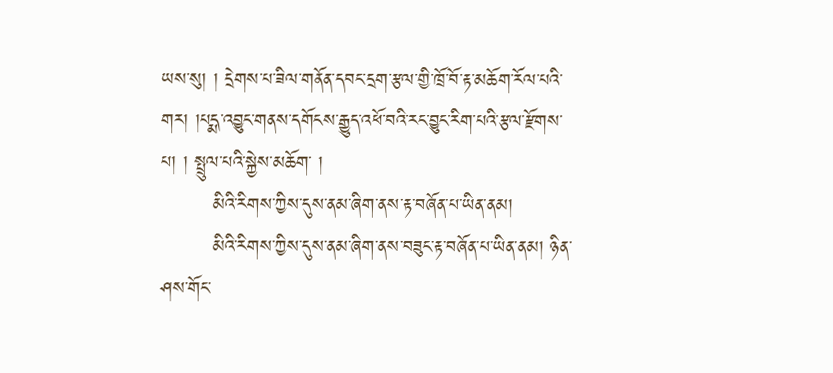ཡས་སུ། ། དྲེགས་པ་ཟིལ་གནོན་དབང་དྲག་རྩལ་གྱི་ཁྲོ་བོ་རྟ་མཆོག་རོལ་པའི་གར། །པདྨ་འབྱུང་གནས་དགོངས་རྒྱུད་འཕོ་བའི་རང་བྱུང་རིག་པའི་རྩལ་རྫོགས་པ། ། སྤྲུལ་པའི་སྐྱེས་མཆོག་ །
        མིའི་རིགས་ཀྱིས་དུས་ནམ་ཞིག་ནས་རྟ་བཞོན་པ་ཡིན་ནམ།
        མིའི་རིགས་ཀྱིས་དུས་ནམ་ཞིག་ནས་བཟུང་རྟ་བཞོན་པ་ཡིན་ནམ། ཉིན་ཤས་གོང་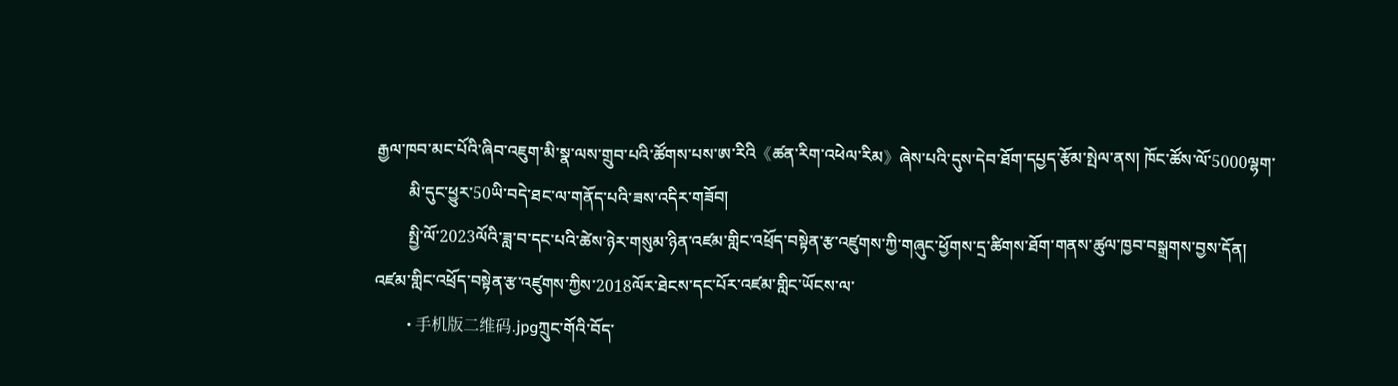རྒྱལ་ཁབ་མང་པོའི་ཞིབ་འཇུག་མི་སྣ་ལས་གྲུབ་པའི་ཚོགས་པས་ཨ་རིའི《ཚན་རིག་འཕེལ་རིམ》ཞེས་པའི་དུས་དེབ་ཐོག་དཔྱད་རྩོམ་སྤེལ་ནས། ཁོང་ཚོས་ལོ་5000ལྷག་
        མི་དུང་ཕྱུར་50ཡི་བདེ་ཐང་ལ་གནོད་པའི་ཟས་འདིར་གཟོབ།
        སྤྱི་ལོ་2023ལོའི་ཟླ་བ་དང་པའི་ཚེས་ཉེར་གསུམ་ཉིན་འཛམ་གླིང་འཕྲོད་བསྟེན་རྩ་འཛུགས་ཀྱི་གཞུང་ཕྱོགས་དྲ་ཚིགས་ཐོག་གནས་ཚུལ་ཁྱབ་བསྒྲགས་བྱས་དོན། འཛམ་གླིང་འཕྲོད་བསྟེན་རྩ་འཛུགས་ཀྱིས་2018ལོར་ཐེངས་དང་པོར་འཛམ་གླིང་ཡོངས་ལ་
        • 手机版二维码.jpgཀྲུང་གོའི་བོད་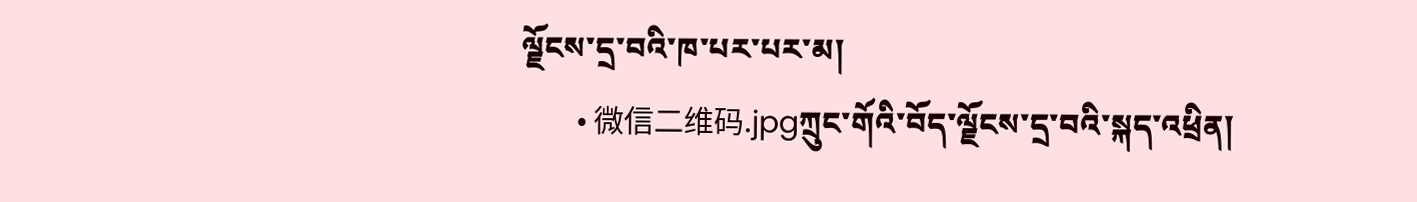ལྗོངས་དྲ་བའི་ཁ་པར་པར་མ།
        • 微信二维码.jpgཀྲུང་གོའི་བོད་ལྗོངས་དྲ་བའི་སྐད་འཕྲིན།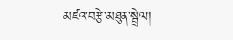མཛའ་བརྩེ་མཐུན་སྦྲེལ།